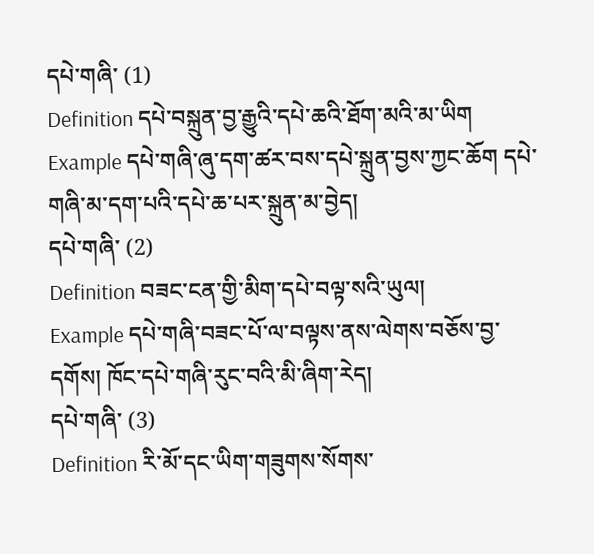དཔེ་གཞི་ (1)
Definition དཔེ་བསྐྲུན་བྱ་རྒྱུའི་དཔེ་ཆའི་ཐོག་མའི་མ་ཡིག
Example དཔེ་གཞི་ཞུ་དག་ཚར་བས་དཔེ་སྐྲུན་བྱས་ཀྱང་ཆོག དཔེ་གཞི་མ་དག་པའི་དཔེ་ཆ་པར་སྐྲུན་མ་བྱེད།
དཔེ་གཞི་ (2)
Definition བཟང་ངན་གྱི་མིག་དཔེ་བལྟ་སའི་ཡུལ།
Example དཔེ་གཞི་བཟང་པོ་ལ་བལྟས་ནས་ལེགས་བཅོས་བྱ་དགོས། ཁོང་དཔེ་གཞི་རུང་བའི་མི་ཞིག་རེད།
དཔེ་གཞི་ (3)
Definition རི་མོ་དང་ཡིག་གཟུགས་སོགས་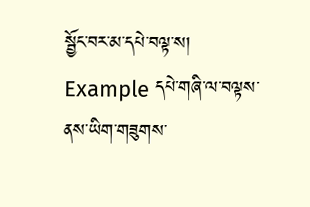སྦྱོང་བར་མ་དཔེ་བལྟ་ས།
Example དཔེ་གཞི་ལ་བལྟས་ནས་ཡིག་གཟུགས་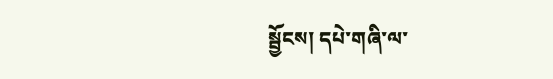སྦྱོངས། དཔེ་གཞི་ལ་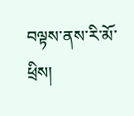བལྟས་ནས་རི་མོ་ཕྲིས།